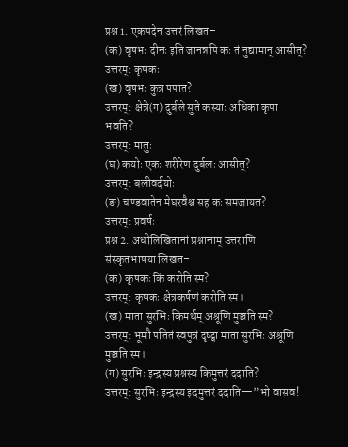प्रश्न 1. एकपदेन उत्तरं लिखत–
(क) वृषभः दीनः इति जानन्नपि कः तं नुद्यामान् आसीत्?
उत्तरम्: कृषकः
(ख) वृषभः कुत्र पपात?
उत्तरम्: क्षेत्रे(ग) दुर्बले सुते कस्याः अधिका कृपा भवति?
उत्तरम्: मातुः
(घ) कयोः एकः शरीरेण दुर्बलः आसीत्?
उत्तरम्: बलीवर्दयोः
(ङ) चण्डवातेन मेघरवैश्च सह कः समजायत?
उत्तरम्: प्रवर्षः
प्रश्न 2. अधोलिखितानां प्रश्नानाम् उत्तराणि संस्कृतभाषया लिखत–
(क) कृषकः किं करोति स्म?
उत्तरम्: कृषकः क्षेत्रकर्षणं करोति स्म।
(ख) माता सुरभिः किमर्थम् अश्रूणि मुञ्चति स्म?
उत्तरम्: भूमौ पतितं स्वपुत्रं दृष्ट्वा माता सुरभिः अश्रूणि मुञ्चति स्म।
(ग) सुरभिः इन्द्रस्य प्रश्नस्य किमुत्तरं ददाति?
उत्तरम्: सुरभिः इन्द्रस्य इदमुत्तरं ददाति—”भो वासव!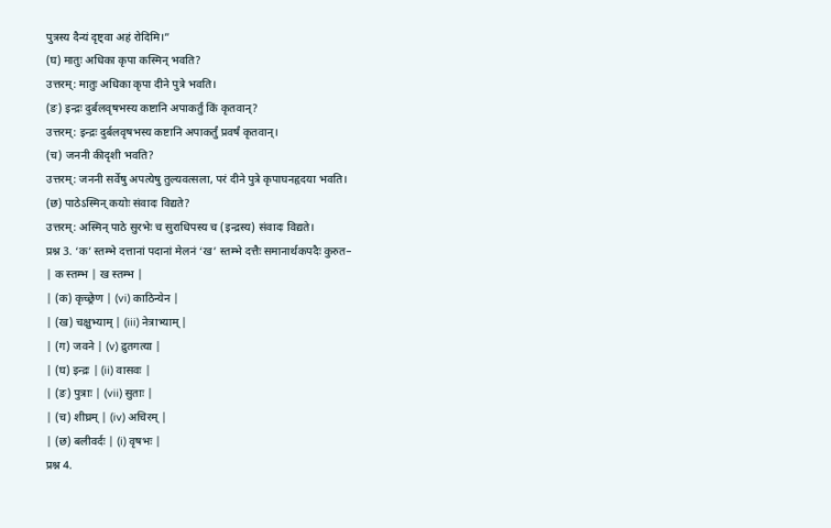पुत्रस्य दैन्यं दृष्ट्वा अहं रोदिमि।”
(घ) मातुः अधिका कृपा कस्मिन् भवति?
उत्तरम्: मातुः अधिका कृपा दीने पुत्रे भवति।
(ङ) इन्द्रः दुर्बलवृषभस्य कष्टानि अपाकर्तुं किं कृतवान्?
उत्तरम्: इन्द्रः दुर्बलवृषभस्य कष्टानि अपाकर्तुं प्रवर्षं कृतवान्।
(च) जननी कीदृशी भवति?
उत्तरम्: जननी सर्वेषु अपत्येषु तुल्यवत्सला, परं दीने पुत्रे कृपाघनहृदया भवति।
(छ) पाठेऽस्मिन् कयोः संवादः विद्यते?
उत्तरम्: अस्मिन् पाठे सुरभेः च सुराधिपस्य च (इन्द्रस्य) संवादः विद्यते।
प्रश्न 3. ‘क’ स्तम्भे दत्तानां पदानां मेलनं ‘ख’ स्तम्भे दत्तैः समानार्थकपदैः कुरुत–
| क स्तम्भ | ख स्तम्भ |
| (क) कृच्छ्रेण | (vi) काठिन्येन |
| (ख) चक्षुभ्याम् | (iii) नेत्राभ्याम् |
| (ग) जवने | (v) द्रुतगत्या |
| (घ) इन्द्रः | (ii) वासवः |
| (ङ) पुत्राः | (vii) सुताः |
| (च) शीघ्रम् | (iv) अचिरम् |
| (छ) बलीवर्दः | (i) वृषभः |
प्रश्न 4.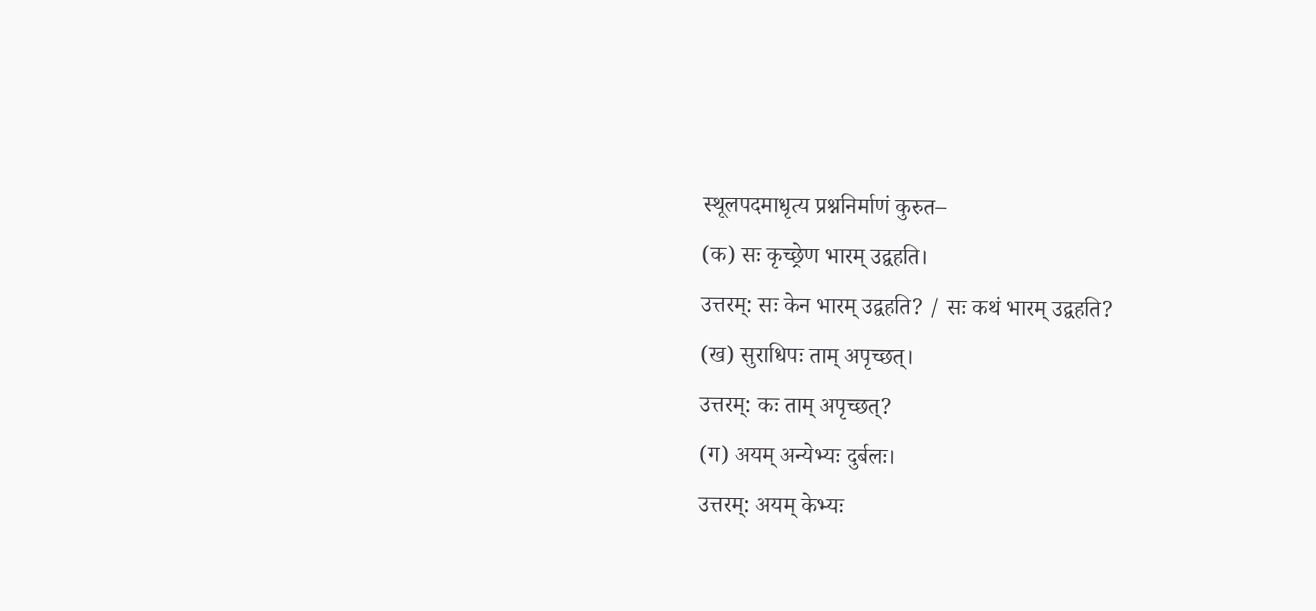स्थूलपदमाधृत्य प्रश्ननिर्माणं कुरुत–
(क) सः कृच्छ्रेण भारम् उद्वहति।
उत्तरम्: सः केन भारम् उद्वहति? / सः कथं भारम् उद्वहति?
(ख) सुराधिपः ताम् अपृच्छत्।
उत्तरम्: कः ताम् अपृच्छत्?
(ग) अयम् अन्येभ्यः दुर्बलः।
उत्तरम्: अयम् केभ्यः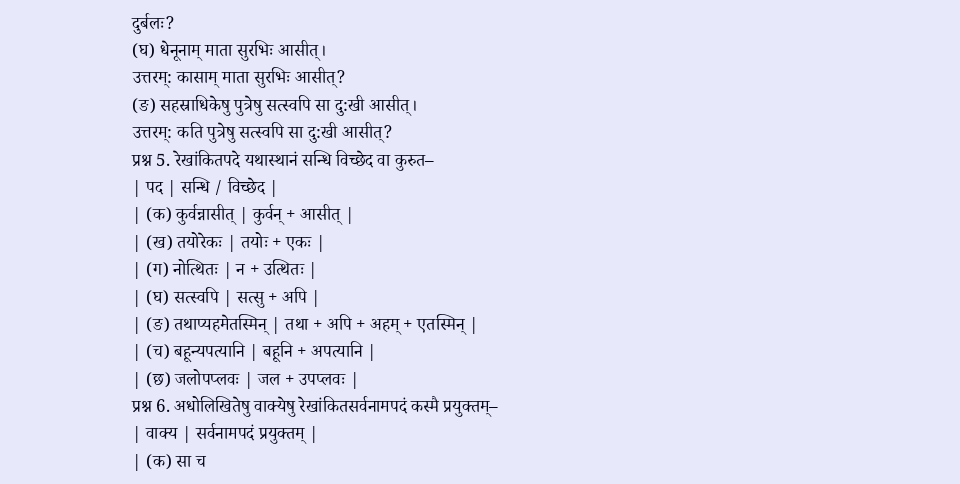दुर्बलः?
(घ) धेनूनाम् माता सुरभिः आसीत्।
उत्तरम्: कासाम् माता सुरभिः आसीत्?
(ङ) सहस्राधिकेषु पुत्रेषु सत्स्वपि सा दु:खी आसीत्।
उत्तरम्: कति पुत्रेषु सत्स्वपि सा दु:खी आसीत्?
प्रश्न 5. रेखांकितपदे यथास्थानं सन्धि विच्छेद वा कुरुत–
| पद | सन्धि / विच्छेद |
| (क) कुर्वन्नासीत् | कुर्वन् + आसीत् |
| (ख) तयोरेकः | तयोः + एकः |
| (ग) नोत्थितः | न + उत्थितः |
| (घ) सत्स्वपि | सत्सु + अपि |
| (ङ) तथाप्यहमेतस्मिन् | तथा + अपि + अहम् + एतस्मिन् |
| (च) बहून्यपत्यानि | बहूनि + अपत्यानि |
| (छ) जलोपप्लवः | जल + उपप्लवः |
प्रश्न 6. अधोलिखितेषु वाक्येषु रेखांकितसर्वनामपदं कस्मै प्रयुक्तम्–
| वाक्य | सर्वनामपदं प्रयुक्तम् |
| (क) सा च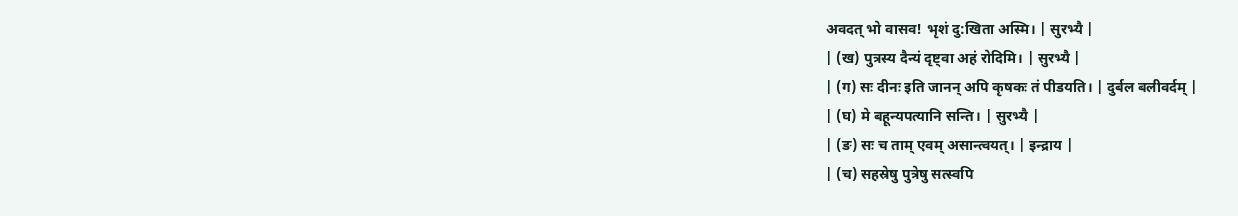अवदत् भो वासव! भृशं दु:खिता अस्मि। | सुरभ्यै |
| (ख) पुत्रस्य दैन्यं दृष्ट्वा अहं रोदिमि। | सुरभ्यै |
| (ग) सः दीनः इति जानन् अपि कृषकः तं पीडयति। | दुर्बल बलीवर्दम् |
| (घ) मे बहून्यपत्यानि सन्ति। | सुरभ्यै |
| (ङ) सः च ताम् एवम् असान्त्वयत्। | इन्द्राय |
| (च) सहस्रेषु पुत्रेषु सत्स्वपि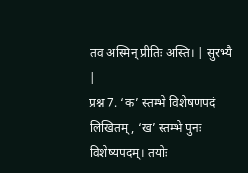तव अस्मिन् प्रीतिः अस्ति। | सुरभ्यै |
प्रश्न 7. ‘क’ स्तम्भे विशेषणपदं लिखितम्, ‘ख’ स्तम्भे पुनः विशेष्यपदम्। तयोः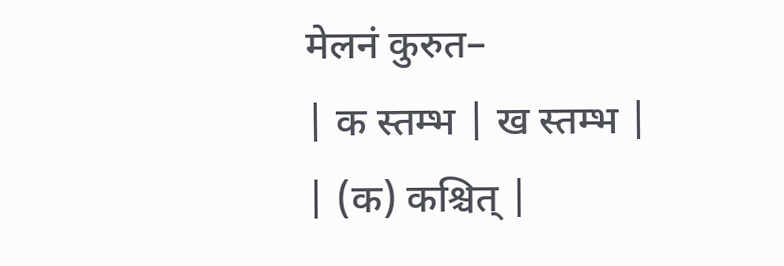मेलनं कुरुत–
| क स्तम्भ | ख स्तम्भ |
| (क) कश्चित् |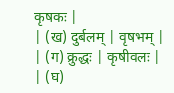कृषकः |
| (ख) दुर्बलम् | वृषभम् |
| (ग) क्रुद्धः | कृषीवलः |
| (घ)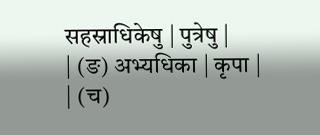सहस्राधिकेषु | पुत्रेषु |
| (ङ) अभ्यधिका | कृपा |
| (च)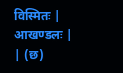विस्मितः | आखण्डलः |
| (छ)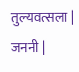तुल्यवत्सला | जननी |